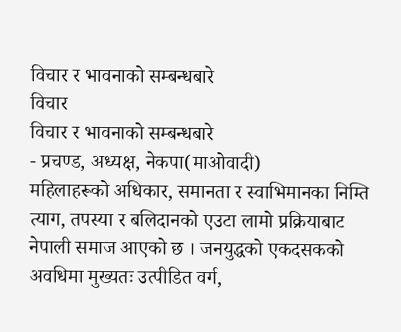विचार र भावनाको सम्बन्धबारे
विचार
विचार र भावनाको सम्बन्धबारे
- प्रचण्ड, अध्यक्ष, नेकपा(माओवादी)
महिलाहरूको अधिकार, समानता र स्वाभिमानका निम्ति त्याग, तपस्या र बलिदानको एउटा लामो प्रक्रियाबाट नेपाली समाज आएको छ । जनयुद्धको एकदसकको अवधिमा मुख्यतः उत्पीडित वर्ग,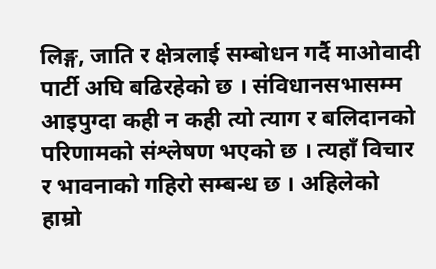लिङ्ग, जाति र क्षेत्रलाई सम्बोधन गर्दै माओवादी पार्टी अघि बढिरहेको छ । संविधानसभासम्म आइपुग्दा कही न कही त्यो त्याग र बलिदानको परिणामको संश्लेषण भएको छ । त्यहाँ विचार र भावनाको गहिरो सम्बन्ध छ । अहिलेको हाम्रो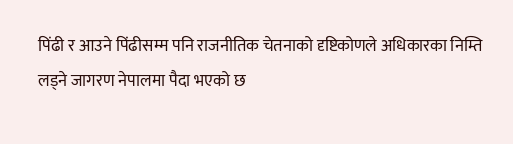पिंढी र आउने पिंढीसम्म पनि राजनीतिक चेतनाको दृष्टिकोणले अधिकारका निम्ति लड्ने जागरण नेपालमा पैदा भएको छ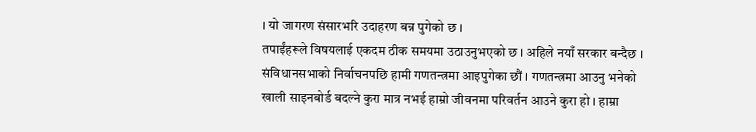। यो जागरण संसारभरि उदाहरण बन्न पुगेको छ ।
तपाईंहरूले विषयलाई एकदम ठीक समयमा उठाउनुभएको छ । अहिले नयाँ सरकार बन्दैछ । संविधानसभाको निर्वाचनपछि हामी गणतन्त्रमा आइपुगेका छौं । गणतन्त्रमा आउनु भनेको खाली साइनबोर्ड बदल्ने कुरा मात्र नभई हाम्रो जीवनमा परिवर्तन आउने कुरा हो । हाम्रा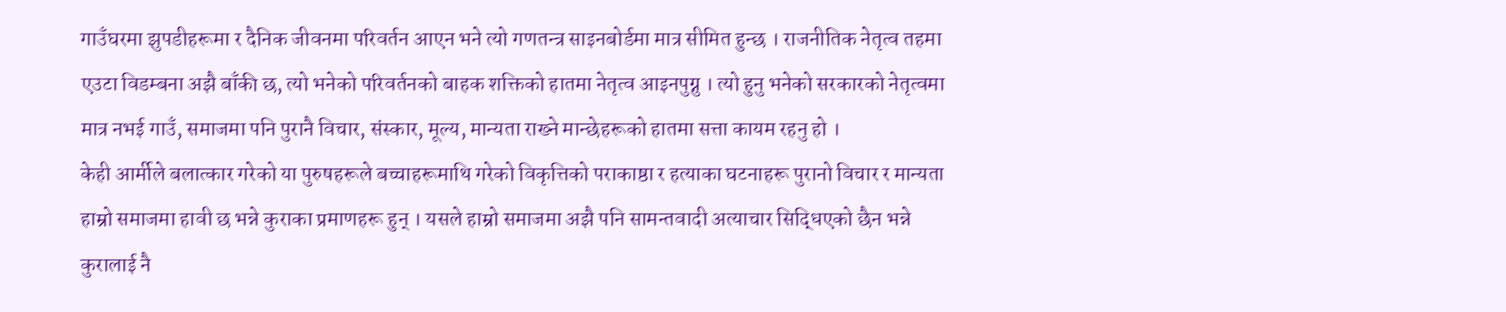गाउँघरमा झुपडीहरूमा र दैनिक जीवनमा परिवर्तन आएन भने त्यो गणतन्त्र साइनबोर्डमा मात्र सीमित हुन्छ । राजनीतिक नेतृत्व तहमा एउटा विडम्बना अझै बाँकी छ, त्यो भनेको परिवर्तनको बाहक शक्तिको हातमा नेतृत्व आइनपुग्नु । त्यो हुनु भनेको सरकारको नेतृत्वमा मात्र नभई गाउँ, समाजमा पनि पुरानै विचार, संस्कार, मूल्य, मान्यता राख्ने मान्छेहरूको हातमा सत्ता कायम रहनु हो ।
केही आर्मीले बलात्कार गरेको या पुरुषहरूले बच्चाहरूमाथि गरेको विकृत्तिको पराकाष्ठा र हत्याका घटनाहरू पुरानो विचार र मान्यता हाम्रो समाजमा हावी छ भन्ने कुराका प्रमाणहरू हुन् । यसले हाम्रो समाजमा अझै पनि सामन्तवादी अत्याचार सिद्धिएको छैन भन्ने कुरालाई नै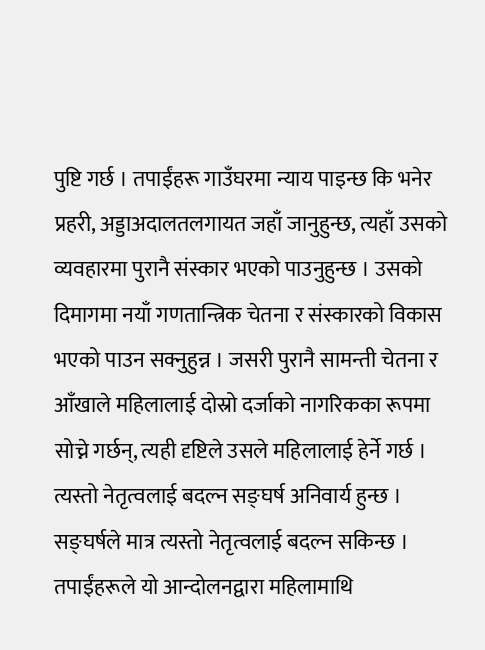पुष्टि गर्छ । तपाईंहरू गाउँघरमा न्याय पाइन्छ कि भनेर प्रहरी, अड्डाअदालतलगायत जहाँ जानुहुन्छ, त्यहाँ उसको व्यवहारमा पुरानै संस्कार भएको पाउनुहुन्छ । उसको दिमागमा नयाँ गणतान्त्रिक चेतना र संस्कारको विकास भएको पाउन सक्नुहुन्न । जसरी पुरानै सामन्ती चेतना र आँखाले महिलालाई दोस्रो दर्जाको नागरिकका रूपमा सोच्ने गर्छन्, त्यही दृष्टिले उसले महिलालाई हेर्ने गर्छ । त्यस्तो नेतृत्वलाई बदल्न सङ्घर्ष अनिवार्य हुन्छ । सङ्घर्षले मात्र त्यस्तो नेतृत्वलाई बदल्न सकिन्छ ।
तपाईंहरूले यो आन्दोलनद्वारा महिलामाथि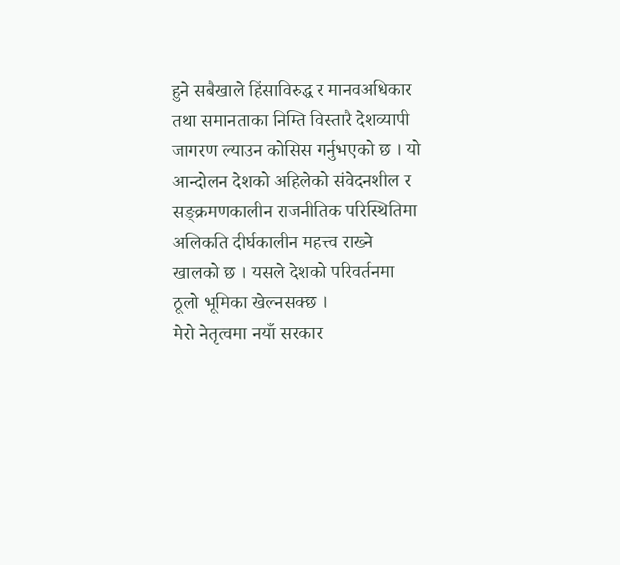हुने सबैखाले हिंसाविरुद्ध र मानवअधिकार तथा समानताका निम्ति विस्तारै देशव्यापी जागरण ल्याउन कोसिस गर्नुभएको छ । यो आन्दोलन देशको अहिलेको संवेदनशील र सङ्क्रमणकालीन राजनीतिक परिस्थितिमा अलिकति दीर्घकालीन महत्त्व राख्ने खालको छ । यसले देशको परिवर्तनमा ठूलो भूमिका खेल्नसक्छ ।
मेरो नेतृत्वमा नयाँ सरकार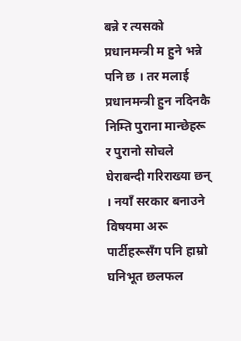बन्ने र त्यसको प्रधानमन्त्री म हुने भन्ने पनि छ । तर मलाई प्रधानमन्त्री हुन नदिनकै निम्ति पुराना मान्छेहरू र पुरानो सोचले घेराबन्दी गरिराख्या छन् । नयाँ सरकार बनाउने विषयमा अरू पार्टीहरूसँग पनि हाम्रो घनिभूत छलफल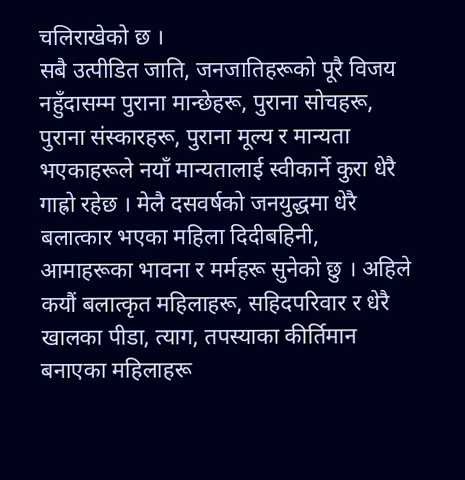चलिराखेको छ ।
सबै उत्पीडित जाति, जनजातिहरूको पूरै विजय नहुँदासम्म पुराना मान्छेहरू, पुराना सोचहरू, पुराना संस्कारहरू, पुराना मूल्य र मान्यता भएकाहरूले नयाँ मान्यतालाई स्वीकार्ने कुरा धेरै गाह्रो रहेछ । मेलै दसवर्षको जनयुद्धमा धेरै बलात्कार भएका महिला दिदीबहिनी, आमाहरूका भावना र मर्महरू सुनेको छु । अहिले कयौं बलात्कृत महिलाहरू, सहिदपरिवार र धेरै खालका पीडा, त्याग, तपस्याका कीर्तिमान बनाएका महिलाहरू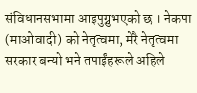संविधानसभामा आइपुग्नुभएको छ । नेकपा (माओवादी) को नेतृत्वमा, मेरै नेतृत्वमा सरकार बन्यो भने तपाईंहरूले अहिले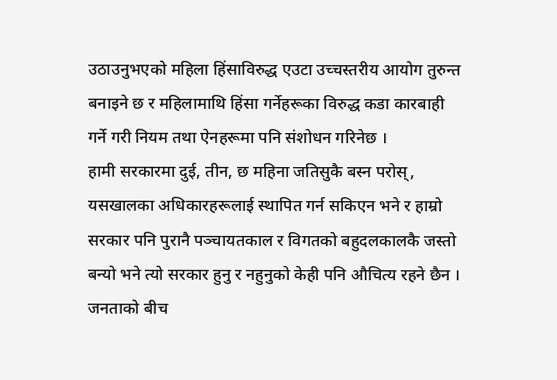उठाउनुभएको महिला हिंसाविरुद्ध एउटा उच्चस्तरीय आयोग तुरुन्त बनाइने छ र महिलामाथि हिंसा गर्नेहरूका विरुद्ध कडा कारबाही गर्ने गरी नियम तथा ऐनहरूमा पनि संशोधन गरिनेछ ।
हामी सरकारमा दुई, तीन, छ महिना जतिसुकै बस्न परोस्, यसखालका अधिकारहरूलाई स्थापित गर्न सकिएन भने र हाम्रो सरकार पनि पुरानै पञ्चायतकाल र विगतको बहुदलकालकै जस्तो बन्यो भने त्यो सरकार हुनु र नहुनुको केही पनि औचित्य रहने छैन । जनताको बीच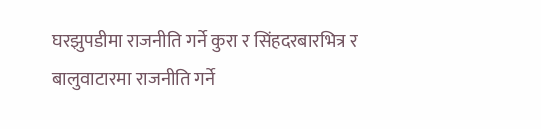घरझुपडीमा राजनीति गर्ने कुरा र सिंहदरबारभित्र र बालुवाटारमा राजनीति गर्ने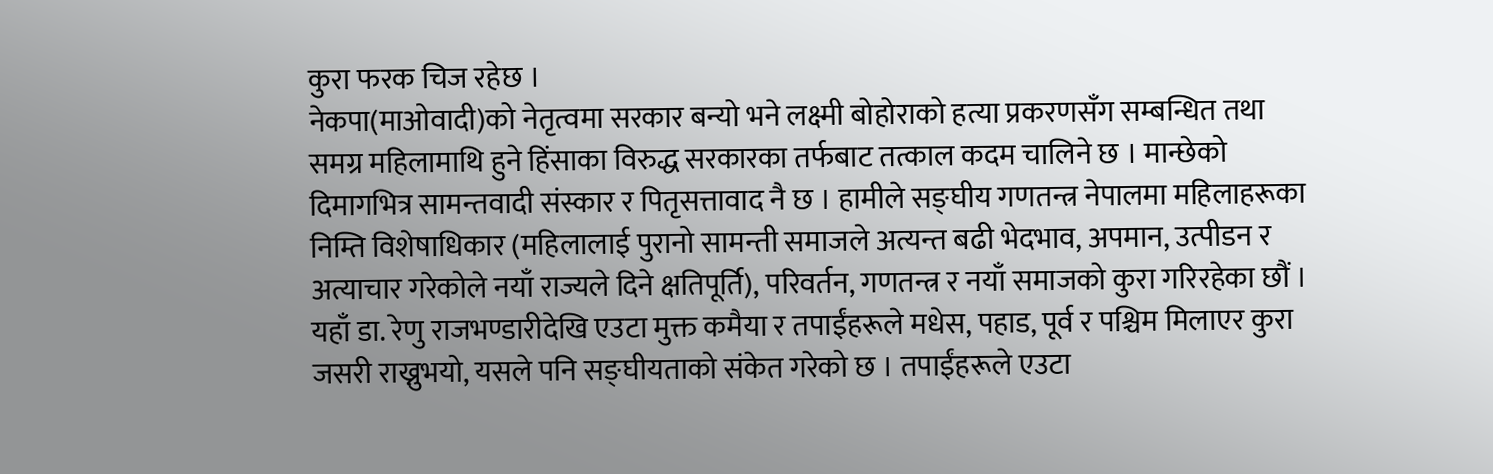कुरा फरक चिज रहेछ ।
नेकपा(माओवादी)को नेतृत्वमा सरकार बन्यो भने लक्ष्मी बोहोराको हत्या प्रकरणसँग सम्बन्धित तथा समग्र महिलामाथि हुने हिंसाका विरुद्ध सरकारका तर्फबाट तत्काल कदम चालिने छ । मान्छेको दिमागभित्र सामन्तवादी संस्कार र पितृसत्तावाद नै छ । हामीले सङ्घीय गणतन्त्र नेपालमा महिलाहरूका निम्ति विशेषाधिकार (महिलालाई पुरानो सामन्ती समाजले अत्यन्त बढी भेदभाव, अपमान, उत्पीडन र अत्याचार गरेकोले नयाँ राज्यले दिने क्षतिपूर्ति), परिवर्तन, गणतन्त्र र नयाँ समाजको कुरा गरिरहेका छौं ।
यहाँ डा. रेणु राजभण्डारीदेखि एउटा मुक्त कमैया र तपाईंहरूले मधेस, पहाड, पूर्व र पश्चिम मिलाएर कुरा जसरी राख्नुभयो, यसले पनि सङ्घीयताको संकेत गरेको छ । तपाईंहरूले एउटा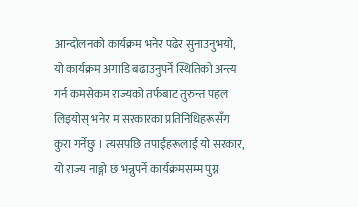आन्दोलनको कार्यक्रम भनेर पढेर सुनाउनुभयो, यो कार्यक्रम अगाडि बढाउनुपर्ने स्थितिको अन्त्य गर्न कमसेकम राज्यको तर्फबाट तुरुन्त पहल लिइयोस् भनेर म सरकारका प्रतिनिधिहरूसँग कुरा गर्नेछु । त्यसपछि तपाईंहरूलाई यो सरकार, यो राज्य नाङ्गो छ भन्नुपर्ने कार्यक्रमसम्म पुग्न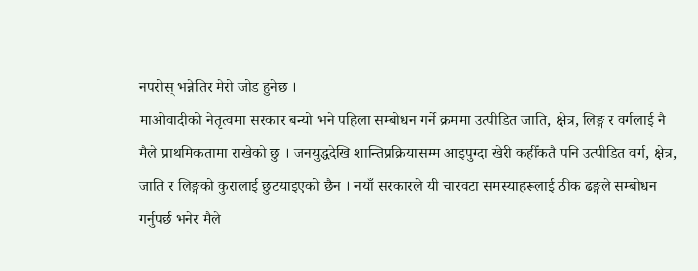नपरोस् भन्नेतिर मेरो जोड हुनेछ ।
माओवादीको नेतृत्वमा सरकार बन्यो भने पहिला सम्बोधन गर्ने क्रममा उत्पीडित जाति, क्षेत्र, लिङ्ग र वर्गलाई नै मैले प्राथमिकतामा राखेको छु । जनयुद्धदेखि शान्तिप्रक्रियासम्म आइपुग्दा खेरी कहीँकतै पनि उत्पीडित वर्ग, क्षेत्र, जाति र लिङ्गको कुरालाई छुटयाइएको छैन । नयाँ सरकारले यी चारवटा समस्याहरूलाई ठीक ढङ्गले सम्बोधन गर्नुपर्छ भनेर मैले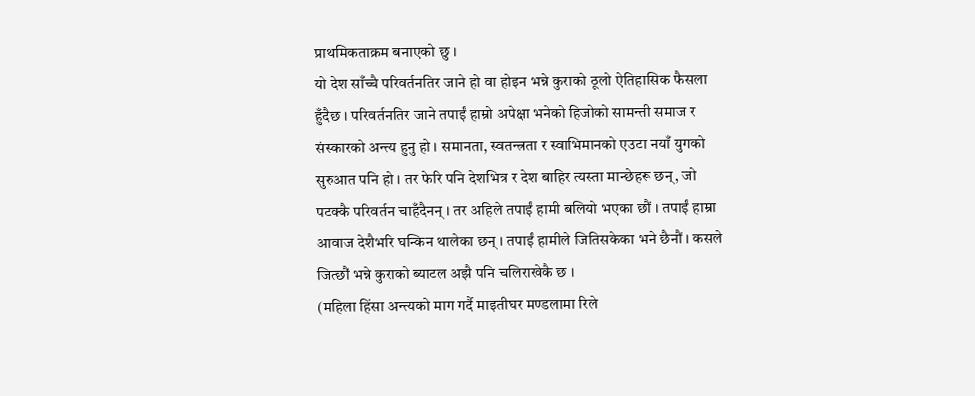प्राथमिकताक्रम बनाएको छु ।
यो देश साँच्चै परिवर्तनतिर जाने हो वा होइन भन्ने कुराको ठूलो ऐतिहासिक फैसला हुँदैछ । परिवर्तनतिर जाने तपाईं हाम्रो अपेक्षा भनेको हिजोको सामन्ती समाज र संस्कारको अन्त्य हुनु हो । समानता, स्वतन्त्रता र स्वाभिमानको एउटा नयाँ युगको सुरुआत पनि हो । तर फेरि पनि देशभित्र र देश बाहिर त्यस्ता मान्छेहरू छन्, जो पटक्कै परिवर्तन चाहँदैनन् । तर अहिले तपाईं हामी बलियो भएका छौं । तपाईं हाम्रा आवाज देशैभरि घन्किन थालेका छन् । तपाईं हामीले जितिसकेका भने छैनौं । कसले जित्छौं भन्ने कुराको ब्याटल अझै पनि चलिराखेकै छ ।
(महिला हिंसा अन्त्यको माग गर्दै माइतीघर मण्डलामा रिले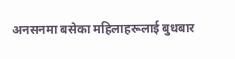अनसनमा बसेका महिलाहरूलाई बुधबार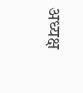अध्यक्ष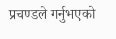प्रचण्डले गर्नुभएको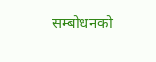सम्बोधनको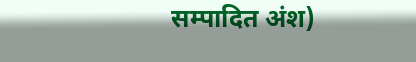सम्पादित अंश)